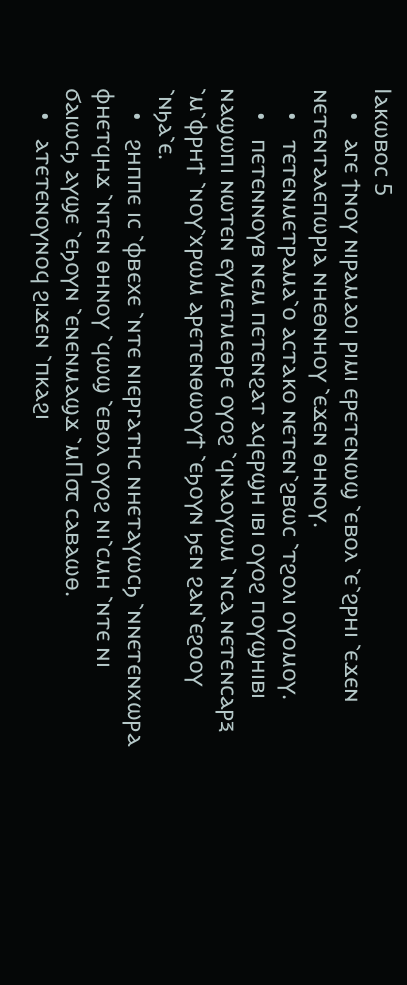Ⲓⲁⲕⲱⲃⲟⲥ 5
    •   ⲁⲅⲉ ϯⲛⲟⲩ ⲛⲓⲣⲁⲙⲁⲟⲓ ⲣⲓⲙⲓ ⲉⲣⲉⲧⲉⲛⲱϣ ⳿ⲉⲃⲟⲗ ⳿ⲉ⳿ϩⲣⲏⲓ ⳿ⲉϫⲉⲛ ⲛⲉⲧⲉⲛⲧⲁⲗⲉⲡⲱⲣⲓⲁ ⲛⲏⲉⲑⲛⲏⲟⲩ ⳿ⲉϫⲉⲛ ⲑⲏⲛⲟⲩ.
    •   ⲧⲉⲧⲉⲛⲙⲉⲧⲣⲁⲙⲁ⳿ⲟ ⲁⲥⲧⲁⲕⲟ ⲛⲉⲧⲉⲛ⳿ϩⲃⲱⲥ ⳿ⲧϩⲟⲗⲓ ⲟⲩⲟⲙⲟⲩ.
    •   ⲡⲉⲧⲉⲛⲛⲟⲩⲃ ⲛⲉⲙ ⲡⲉⲧⲉⲛϩⲁⲧ ⲁϥⲉⲣϣⲏ ⲓⲃⲓ ⲟⲩⲟϩ ⲡⲟⲩϣⲏⲓⲃⲓ ⲛⲁϣⲱⲡⲓ ⲛⲱⲧⲉⲛ ⲉⲩⲙⲉⲧⲙⲉⲑⲣⲉ ⲟⲩⲟϩ ⳿ϥⲛⲁⲟⲩⲱⲙ ⳿ⲛⲥⲁ ⲛⲉⲧⲉⲛⲥⲁⲣⲝ ⳿ⲙ⳿ⲫⲣⲏϯ ⳿ⲛⲟⲩ⳿ⲭⲣⲱⲙ ⲁⲣⲉⲧⲉⲛⲑⲱⲟⲩϯ ⳿ⲉϧⲟⲩⲛ ϧⲉⲛ ϩⲁⲛ⳿ⲉϩⲟⲟⲩ ⳿ⲛϧⲁ⳿ⲉ.
    •   ϩⲏⲡⲡⲉ ⲓⲥ ⳿ⲫⲃⲉⲭⲉ ⳿ⲛⲧⲉ ⲛⲓⲉⲣⲅⲁⲧⲏⲥ ⲛⲏⲉⲧⲁⲩⲱⲥϧ ⳿ⲛⲛⲉⲧⲉⲛⲭⲱⲣⲁ ⲫⲏⲉⲧϥⲏϫ ⳿ⲛⲧⲉⲛ ⲑⲏⲛⲟⲩ ⳿ϥⲱϣ ⳿ⲉⲃⲟⲗ ⲟⲩⲟϩ ⲛⲓ⳿ⲥⲙⲏ ⳿ⲛⲧⲉ ⲛⲓ ϭⲁⲓⲱⲥϧ ⲁⲩϣⲉ ⳿ⲉϧⲟⲩⲛ ⳿ⲉⲛⲉⲛⲙⲁϣϫ ⳿ⲙⲠ⳪ ⲥⲁⲃⲁⲱⲑ.
    •   ⲁⲧⲉⲧⲉⲛⲟⲩⲛⲟϥ ϩⲓϫⲉⲛ ⳿ⲡⲕⲁϩⲓ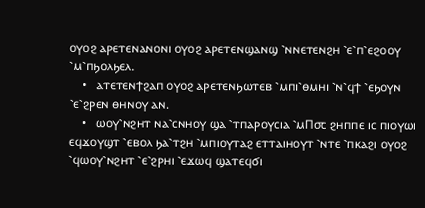ⲟⲩⲟϩ ⲁⲣⲉⲧⲉⲛⲁⲛⲟⲛⲓ ⲟⲩⲟϩ ⲁⲣⲉⲧⲉⲛϣⲁⲛϣ ⳿ⲛⲛⲉⲧⲉⲛϩⲏ ⳿ⲉ⳿ⲡ⳿ⲉϩⲟⲟⲩ ⳿ⲙ⳿ⲡϧⲟⲗϧⲉⲗ.
    •   ⲁⲧⲉⲧⲉⲛϯϩⲁⲡ ⲟⲩⲟϩ ⲁⲣⲉⲧⲉⲛϧⲱⲧⲉⲃ ⳿ⲙⲡⲓ⳿ⲑⲙⲏⲓ ⳿ⲛ⳿ϥϯ ⳿ⲉϧⲟⲩⲛ ⳿ⲉ⳿ϩⲣⲉⲛ ⲑⲏⲛⲟⲩ ⲁⲛ.
    •   ⲱⲟⲩ⳿ⲛϩⲏⲧ ⲛⲁ⳿ⲥⲛⲏⲟⲩ ϣⲁ ⳿ⲧⲡⲁⲣⲟⲩⲥⲓⲁ ⳿ⲙⲠ⳪ ϩⲏⲡⲡⲉ ⲓⲥ ⲡⲓⲟⲩⲱⲓ ⲉϥϫⲟⲩϣⲧ ⳿ⲉⲃⲟⲗ ϧⲁ⳿ⲧϩⲏ ⳿ⲙⲡⲓⲟⲩⲧⲁϩ ⲉⲧⲧⲁⲓⲏⲟⲩⲧ ⳿ⲛⲧⲉ ⳿ⲡⲕⲁϩⲓ ⲟⲩⲟϩ ⳿ϥⲱⲟⲩ⳿ⲛϩⲏⲧ ⳿ⲉ⳿ϩⲣⲏⲓ ⳿ⲉϫⲱϥ ϣⲁⲧⲉϥϭⲓ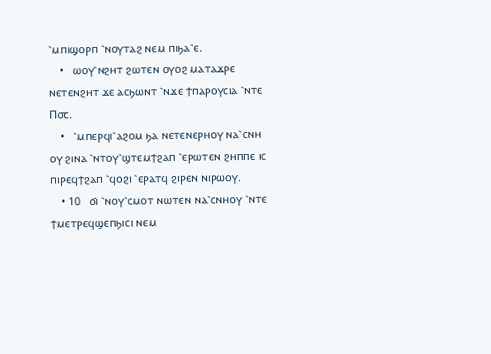⳿ⲙⲡⲓϣⲟⲣⲡ ⳿ⲛⲟⲩⲧⲁϩ ⲛⲉⲙ ⲡⲓϧⲁ⳿ⲉ.
    •   ⲱⲟⲩ⳿ⲛϩⲏⲧ ϩⲱⲧⲉⲛ ⲟⲩⲟϩ ⲙⲁⲧⲁϫⲣⲉ ⲛⲉⲧⲉⲛϩⲏⲧ ϫⲉ ⲁⲥϧⲱⲛⲧ ⳿ⲛϫⲉ ϯⲡⲁⲣⲟⲩⲥⲓⲁ ⳿ⲛⲧⲉ Ⲡ⳪.
    •   ⳿ⲙⲡⲉⲣϥⲓ⳿ⲁϩⲟⲙ ϧⲁ ⲛⲉⲧⲉⲛⲉⲣⲏⲟⲩ ⲛⲁ⳿ⲥⲛⲏ ⲟⲩ ϩⲓⲛⲁ ⳿ⲛⲧⲟⲩ⳿ϣⲧⲉⲙϯϩⲁⲡ ⳿ⲉⲣⲱⲧⲉⲛ ϩⲏⲡⲡⲉ ⲓⲥ ⲡⲓⲣⲉϥϯϩⲁⲡ ⳿ϥⲟϩⲓ ⳿ⲉⲣⲁⲧϥ ϩⲓⲣⲉⲛ ⲛⲓⲣⲱⲟⲩ.
    • 10   ϭⲓ ⳿ⲛⲟⲩ⳿ⲥⲙⲟⲧ ⲛⲱⲧⲉⲛ ⲛⲁ⳿ⲥⲛⲏⲟⲩ ⳿ⲛⲧⲉ ϯⲙⲉⲧⲣⲉϥϣⲉⲡϧⲓⲥⲓ ⲛⲉⲙ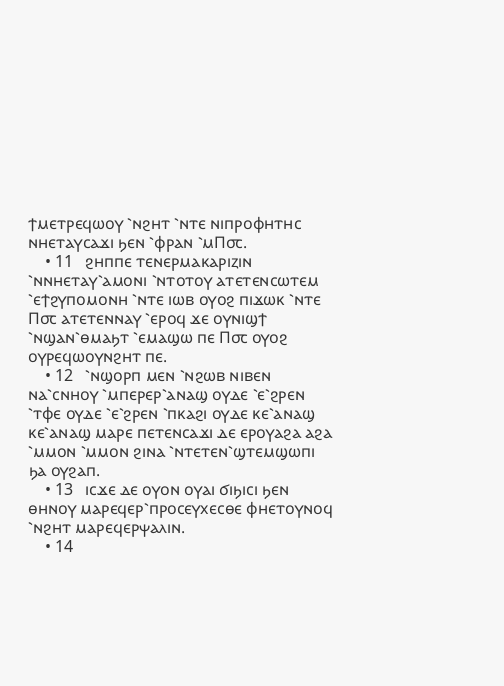ϯⲙⲉⲧⲣⲉϥⲱⲟⲩ ⳿ⲛϩⲏⲧ ⳿ⲛⲧⲉ ⲛⲓⲡⲣⲟⲫⲏⲧⲏⲥ ⲛⲏⲉⲧⲁⲩⲥⲁϫⲓ ϧⲉⲛ ⳿ⲫⲣⲁⲛ ⳿ⲙⲠ⳪.
    • 11   ϩⲏⲡⲡⲉ ⲧⲉⲛⲉⲣⲙⲁⲕⲁⲣⲓⲍⲓⲛ ⳿ⲛⲛⲏⲉⲧⲁⲩ⳿ⲁⲙⲟⲛⲓ ⳿ⲛⲧⲟⲧⲟⲩ ⲁⲧⲉⲧⲉⲛⲥⲱⲧⲉⲙ ⳿ⲉϯϩⲩⲡⲟⲙⲟⲛⲏ ⳿ⲛⲧⲉ ⲓⲱⲃ ⲟⲩⲟϩ ⲡⲓϫⲱⲕ ⳿ⲛⲧⲉ Ⲡ⳪ ⲁⲧⲉⲧⲉⲛⲛⲁⲩ ⳿ⲉⲣⲟϥ ϫⲉ ⲟⲩⲛⲓϣϯ ⳿ⲛϣⲁⲛ⳿ⲑⲙⲁϧⲧ ⳿ⲉⲙⲁϣⲱ ⲡⲉ Ⲡ⳪ ⲟⲩⲟϩ ⲟⲩⲣⲉϥⲱⲟⲩⲛϩⲏⲧ ⲡⲉ.
    • 12   ⳿ⲛϣⲟⲣⲡ ⲙⲉⲛ ⳿ⲛϩⲱⲃ ⲛⲓⲃⲉⲛ ⲛⲁ⳿ⲥⲛⲏⲟⲩ ⳿ⲙⲡⲉⲣⲉⲣ⳿ⲁⲛⲁϣ ⲟⲩⲇⲉ ⳿ⲉ⳿ϩⲣⲉⲛ ⳿ⲧⲫⲉ ⲟⲩⲇⲉ ⳿ⲉ⳿ϩⲣⲉⲛ ⳿ⲡⲕⲁϩⲓ ⲟⲩⲇⲉ ⲕⲉ⳿ⲁⲛⲁϣ ⲕⲉ⳿ⲁⲛⲁϣ ⲙⲁⲣⲉ ⲡⲉⲧⲉⲛⲥⲁϫⲓ ⲇⲉ ⲉⲣⲟⲩⲁϩⲁ ⲁϩⲁ ⳿ⲙⲙⲟⲛ ⳿ⲙⲙⲟⲛ ϩⲓⲛⲁ ⳿ⲛⲧⲉⲧⲉⲛ⳿ϣⲧⲉⲙϣⲱⲡⲓ ϧⲁ ⲟⲩϩⲁⲡ.
    • 13   ⲓⲥϫⲉ ⲇⲉ ⲟⲩⲟⲛ ⲟⲩⲁⲓ ϭⲓϧⲓⲥⲓ ϧⲉⲛ ⲑⲏⲛⲟⲩ ⲙⲁⲣⲉϥⲉⲣ⳿ⲡⲣⲟⲥⲉⲩⲭⲉⲥⲑⲉ ⲫⲏⲉⲧⲟⲩⲛⲟϥ ⳿ⲛϩⲏⲧ ⲙⲁⲣⲉϥⲉⲣⲯⲁⲗⲓⲛ.
    • 14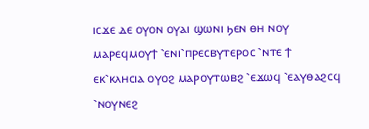ⲓⲥϫⲉ ⲇⲉ ⲟⲩⲟⲛ ⲟⲩⲁⲓ ϣⲱⲛⲓ ϧⲉⲛ ⲑⲏ ⲛⲟⲩ ⲙⲁⲣⲉϥⲙⲟⲩϯ ⳿ⲉⲛⲓ⳿ⲡⲣⲉⲥⲃⲩⲧⲉⲣⲟⲥ ⳿ⲛⲧⲉ ϯ ⲉⲕ⳿ⲕⲗⲏⲥⲓⲁ ⲟⲩⲟϩ ⲙⲁⲣⲟⲩⲧⲱⲃϩ ⳿ⲉϫⲱϥ ⳿ⲉⲁⲩⲑⲁϩⲥϥ ⳿ⲛⲟⲩⲛⲉϩ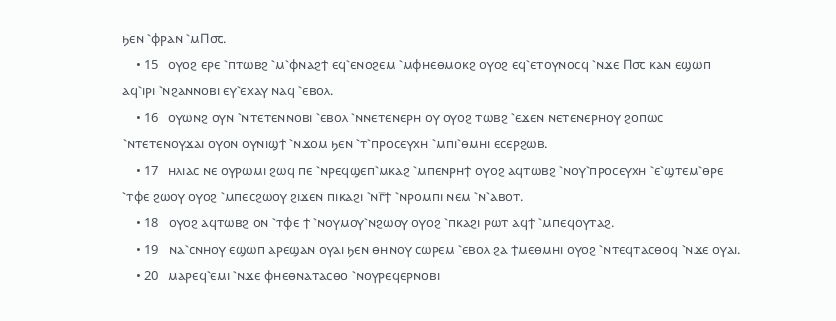ϧⲉⲛ ⳿ⲫⲣⲁⲛ ⳿ⲙⲠ⳪.
    • 15   ⲟⲩⲟϩ ⲉⲣⲉ ⳿ⲡⲧⲱⲃϩ ⳿ⲙ⳿ⲫⲛⲁϩϯ ⲉϥ⳿ⲉⲛⲟϩⲉⲙ ⳿ⲙⲫⲏⲉⲑⲙⲟⲕϩ ⲟⲩⲟϩ ⲉϥ⳿ⲉⲧⲟⲩⲛⲟⲥϥ ⳿ⲛϫⲉ Ⲡ⳪ ⲕⲁⲛ ⲉϣⲱⲡ ⲁϥ⳿ⲓⲣⲓ ⳿ⲛϩⲁⲛⲛⲟⲃⲓ ⲉⲩ⳿ⲉⲭⲁⲩ ⲛⲁϥ ⳿ⲉⲃⲟⲗ.
    • 16   ⲟⲩⲱⲛϩ ⲟⲩⲛ ⳿ⲛⲧⲉⲧⲉⲛⲛⲟⲃⲓ ⳿ⲉⲃⲟⲗ ⳿ⲛⲛⲉⲧⲉⲛⲉⲣⲏ ⲟⲩ ⲟⲩⲟϩ ⲧⲱⲃϩ ⳿ⲉϫⲉⲛ ⲛⲉⲧⲉⲛⲉⲣⲏⲟⲩ ϩⲟⲡⲱⲥ ⳿ⲛⲧⲉⲧⲉⲛⲟⲩϫⲁⲓ ⲟⲩⲟⲛ ⲟⲩⲛⲓϣϯ ⳿ⲛϫⲟⲙ ϧⲉⲛ ⳿ⲧ⳿ⲡⲣⲟⲥⲉⲩⲭⲏ ⳿ⲙⲡⲓ⳿ⲑⲙⲏⲓ ⲉⲥⲉⲣϩⲱⲃ.
    • 17   ⲏⲗⲓⲁⲥ ⲛⲉ ⲟⲩⲣⲱⲙⲓ ϩⲱϥ ⲡⲉ ⳿ⲛⲣⲉϥϣⲉⲡ⳿ⲙⲕⲁϩ ⳿ⲙⲡⲉⲛⲣⲏϯ ⲟⲩⲟϩ ⲁϥⲧⲱⲃϩ ⳿ⲛⲟⲩ⳿ⲡⲣⲟⲥⲉⲩⲭⲏ ⳿ⲉ⳿ϣⲧⲉⲙ⳿ⲑⲣⲉ ⳿ⲧⲫⲉ ϩⲱⲟⲩ ⲟⲩⲟϩ ⳿ⲙⲡⲉⲥϩⲱⲟⲩ ϩⲓϫⲉⲛ ⲡⲓⲕⲁϩⲓ ⳿ⲛⲅ̅ϯ ⳿ⲛⲣⲟⲙⲡⲓ ⲛⲉⲙ ⳿ⲛ⳿ⲁⲃⲟⲧ.
    • 18   ⲟⲩⲟϩ ⲁϥⲧⲱⲃϩ ⲟⲛ ⳿ⲧⲫⲉ ϯ ⳿ⲛⲟⲩⲙⲟⲩ⳿ⲛϩⲱⲟⲩ ⲟⲩⲟϩ ⳿ⲡⲕⲁϩⲓ ⲣⲱⲧ ⲁϥϯ ⳿ⲙⲡⲉϥⲟⲩⲧⲁϩ.
    • 19   ⲛⲁ⳿ⲥⲛⲏⲟⲩ ⲉϣⲱⲡ ⲁⲣⲉϣⲁⲛ ⲟⲩⲁⲓ ϧⲉⲛ ⲑⲏⲛⲟⲩ ⲥⲱⲣⲉⲙ ⳿ⲉⲃⲟⲗ ϩⲁ ϯⲙⲉⲑⲙⲏⲓ ⲟⲩⲟϩ ⳿ⲛⲧⲉϥⲧⲁⲥⲑⲟϥ ⳿ⲛϫⲉ ⲟⲩⲁⲓ.
    • 20   ⲙⲁⲣⲉϥ⳿ⲉⲙⲓ ⳿ⲛϫⲉ ⲫⲏⲉⲑⲛⲁⲧⲁⲥⲑⲟ ⳿ⲛⲟⲩⲣⲉϥⲉⲣⲛⲟⲃⲓ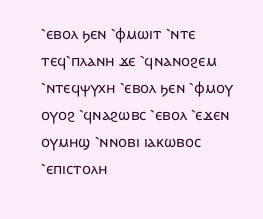⳿ⲉⲃⲟⲗ ϧⲉⲛ ⳿ⲫⲙⲱⲓⲧ ⳿ⲛⲧⲉ ⲧⲉϥ⳿ⲡⲗⲁⲛⲏ ϫⲉ ⳿ϥⲛⲁⲛⲟϩⲉⲙ ⳿ⲛⲧⲉϥⲯⲩⲭⲏ ⳿ⲉⲃⲟⲗ ϧⲉⲛ ⳿ⲫⲙⲟⲩ ⲟⲩⲟϩ ⳿ϥⲛⲁϩⲱⲃⲥ ⳿ⲉⲃⲟⲗ ⳿ⲉϫⲉⲛ ⲟⲩⲙⲏϣ ⳿ⲛⲛⲟⲃⲓ ⲓⲁⲕⲱⲃⲟⲥ ⳿ⲉⲡⲓⲥⲧⲟⲗⲏ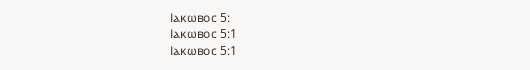Ⲓⲁⲕⲱⲃⲟⲥ 5:
Ⲓⲁⲕⲱⲃⲟⲥ 5:1
Ⲓⲁⲕⲱⲃⲟⲥ 5:1